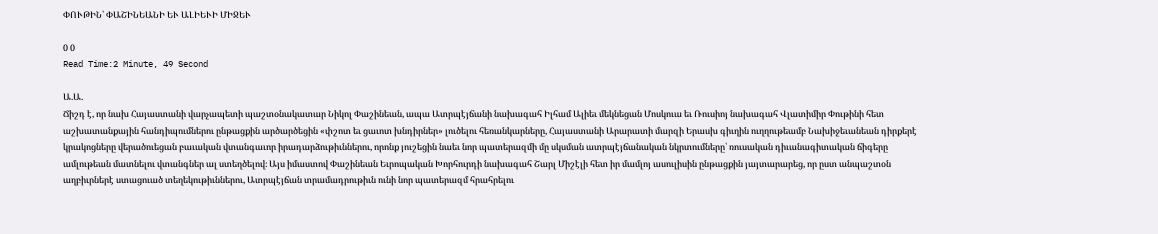ՓՈՒԹԻՆ՝ ՓԱՇԻՆԵԱՆԻ ԵՒ ԱԼԻԵՒԻ ՄԻՋԵՒ

0 0
Read Time:2 Minute, 49 Second

Ա.Ա.
Ճիշդ է, որ նախ Հայաստանի վարչապետի պաշտօնակատար Նիկոլ Փաշինեան, ապա Ատրպէյճանի նախագահ Իլհամ Ալիեւ մեկնեցան Մոսկուա եւ Ռուսիոյ նախագահ Վլատիմիր Փութինի հետ աշխատանքային հանդիպումներու ընթացքին արծարծեցին «փշոտ եւ ցաւոտ խնդիրներ» լուծելու հեռանկարները, Հայաստանի Արարատի մարզի Երասխ գիւղին ուղղութեամբ Նախիջեւանեան դիրքերէ կրակոցները վերածուեցան բաւական վտանգաւոր իրադարձութիւններու, որոնք յուշեցին նաեւ նոր պատերազմի մը սկսման ատրպէյճանական նկրտումները՝ ռուսական դիւանագիտական ճիգերը ամլութեան մատնելու վտանգներ ալ ստեղծելով։ Այս իմաստով Փաշինեան Եւրոպական Խորհուրդի նախագահ Շարլ Միշէլի հետ իր մամլոյ ասուլիսին ընթացքին յայտարարեց, որ ըստ անպաշտօն աղբիւրներէ ստացուած տեղեկութիւններու, Ատրպէյճան տրամադրութիւն ունի նոր պատերազմ հրահրելու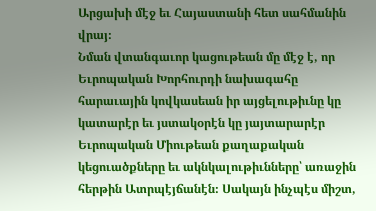Արցախի մէջ եւ Հայաստանի հետ սահմանին վրայ։
Նման վտանգաւոր կացութեան մը մէջ է, որ Եւրոպական Խորհուրդի նախագահը հարաւային կովկասեան իր այցելութիւնը կը կատարէր եւ յստակօրէն կը յայտարարէր Եւրոպական Միութեան քաղաքական կեցուածքները եւ ակնկալութիւնները՝ առաջին հերթին Ատրպէյճանէն։ Սակայն ինչպէս միշտ,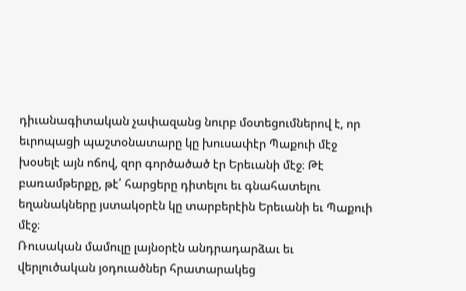դիւանագիտական չափազանց նուրբ մօտեցումներով է, որ եւրոպացի պաշտօնատարը կը խուսափէր Պաքուի մէջ խօսելէ այն ոճով, զոր գործածած էր Երեւանի մէջ։ Թէ բառամթերքը, թէ՛ հարցերը դիտելու եւ գնահատելու եղանակները յստակօրէն կը տարբերէին Երեւանի եւ Պաքուի մէջ։
Ռուսական մամուլը լայնօրէն անդրադարձաւ եւ վերլուծական յօդուածներ հրատարակեց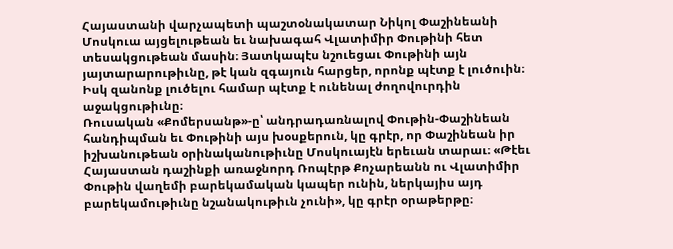Հայաստանի վարչապետի պաշտօնակատար Նիկոլ Փաշինեանի Մոսկուա այցելութեան եւ նախագահ Վլատիմիր Փութինի հետ տեսակցութեան մասին։ Յատկապէս նշուեցաւ Փութինի այն յայտարարութիւնը, թէ կան զգայուն հարցեր, որոնք պէտք է լուծուին։ Իսկ զանոնք լուծելու համար պէտք է ունենալ ժողովուրդին աջակցութիւնը։
Ռուսական «Քոմերսանթ»-ը՝ անդրադառնալով Փութին-Փաշինեան հանդիպման եւ Փութինի այս խօսքերուն, կը գրէր, որ Փաշինեան իր իշխանութեան օրինականութիւնը Մոսկուայէն երեւան տարաւ։ «Թէեւ Հայաստան դաշինքի առաջնորդ Ռոպէրթ Քոչարեանն ու Վլատիմիր Փութին վաղեմի բարեկամական կապեր ունին, ներկայիս այդ բարեկամութիւնը նշանակութիւն չունի», կը գրէր օրաթերթը։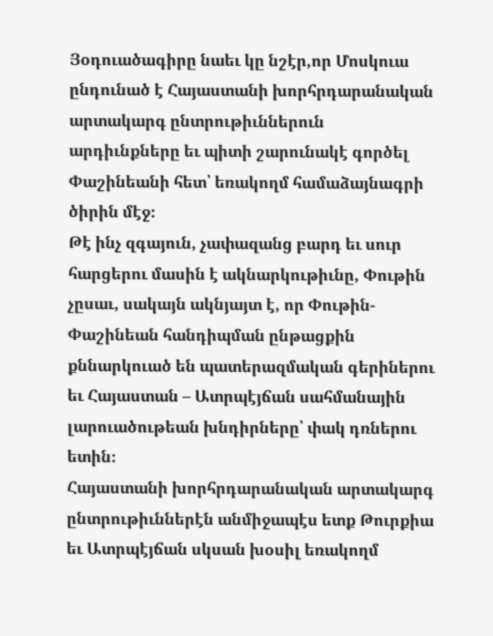Յօդուածագիրը նաեւ կը նշէր,որ Մոսկուա ընդունած է Հայաստանի խորհրդարանական արտակարգ ընտրութիւններուն արդիւնքները եւ պիտի շարունակէ գործել Փաշինեանի հետ՝ եռակողմ համաձայնագրի ծիրին մէջ։
Թէ ինչ զգայուն, չափազանց բարդ եւ սուր հարցերու մասին է ակնարկութիւնը, Փութին չըսաւ, սակայն ակնյայտ է, որ Փութին- Փաշինեան հանդիպման ընթացքին քննարկուած են պատերազմական գերիներու եւ Հայաստան – Ատրպէյճան սահմանային լարուածութեան խնդիրները՝ փակ դռներու ետին։
Հայաստանի խորհրդարանական արտակարգ ընտրութիւններէն անմիջապէս ետք Թուրքիա եւ Ատրպէյճան սկսան խօսիլ եռակողմ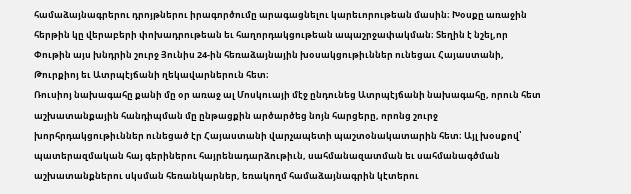համաձայնագրերու դրոյթներու իրագործումը արագացնելու կարեւորութեան մասին։ Խօսքը առաջին հերթին կը վերաբերի փոխադրութեան եւ հաղորդակցութեան ապաշրջափակման։ Տեղին է նշել,որ Փութին այս խնդրին շուրջ Յունիս 24-ին հեռաձայնային խօսակցութիւններ ունեցաւ Հայաստանի, Թուրքիոյ եւ Ատրպէյճանի ղեկավարներուն հետ։
Ռուսիոյ նախագահը քանի մը օր առաջ ալ Մոսկուայի մէջ ընդունեց Ատրպէյճանի նախագահը, որուն հետ աշխատանքային հանդիպման մը ընթացքին արծարծեց նոյն հարցերը, որոնց շուրջ խորհրդակցութիւններ ունեցած էր Հայաստանի վարչապետի պաշտօնակատարին հետ։ Այլ խօսքով՝ պատերազմական հայ գերիներու հայրենադարձութիւն, սահմանազատման եւ սահմանագծման աշխատանքներու սկսման հեռանկարներ, եռակողմ համաձայնագրին կէտերու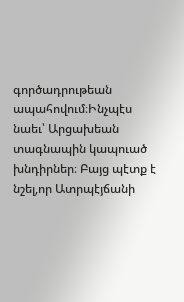գործադրութեան ապահովում։Ինչպէս նաեւ՝ Արցախեան տագնապին կապուած խնդիրներ։ Բայց պէտք է նշել,որ Ատրպէյճանի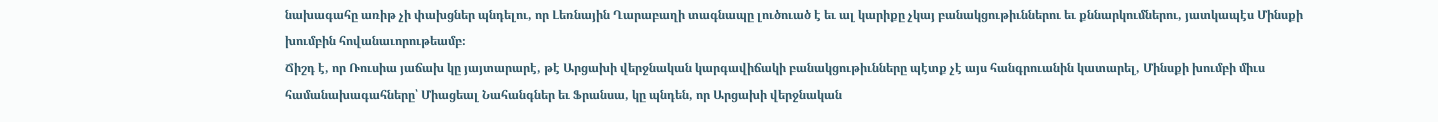նախագահը առիթ չի փախցներ պնդելու, որ Լեռնային Ղարաբաղի տագնապը լուծուած է եւ ալ կարիքը չկայ բանակցութիւններու եւ քննարկումներու, յատկապէս Մինսքի խումբին հովանաւորութեամբ։
Ճիշդ է, որ Ռուսիա յաճախ կը յայտարարէ, թէ Արցախի վերջնական կարգավիճակի բանակցութիւնները պէտք չէ այս հանգրուանին կատարել, Մինսքի խումբի միւս համանախագահները՝ Միացեալ Նահանգներ եւ Ֆրանսա, կը պնդեն, որ Արցախի վերջնական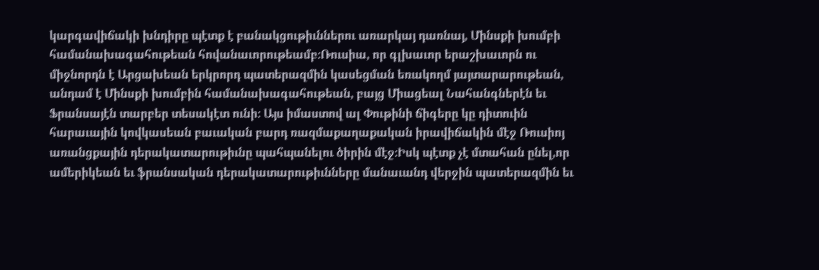կարգավիճակի խնդիրը պէտք է բանակցութիւններու առարկայ դառնայ, Մինսքի խումբի համանախագահութեան հովանաւորութեամբ։Ռուսիա, որ գլխաւոր երաշխաւորն ու միջնորդն է Արցախեան երկրորդ պատերազմին կասեցման եռակողմ յայտարարութեան, անդամ է Մինսքի խումբին համանախագահութեան, բայց Միացեալ Նահանգներէն եւ Ֆրանսայէն տարբեր տեսակէտ ունի։ Այս իմաստով ալ Փութինի ճիգերը կը դիտուին հարաւային կովկասեան բաւական բարդ ռազմաքաղաքական իրավիճակին մէջ Ռուսիոյ առանցքային դերակատարութիւնը պահպանելու ծիրին մէջ։Իսկ պէտք չէ մտահան ընել,որ ամերիկեան եւ ֆրանսական դերակատարութիւնները մանաւանդ վերջին պատերազմին եւ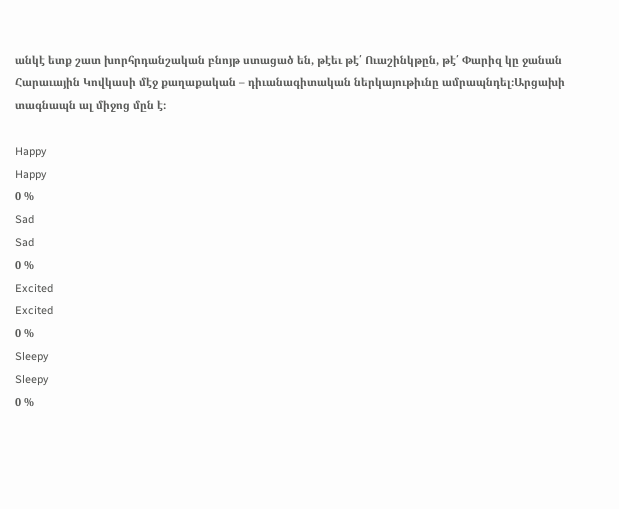անկէ ետք շատ խորհրդանշական բնոյթ ստացած են, թէեւ թէ՛ Ուաշինկթըն, թէ՛ Փարիզ կը ջանան Հարաւային Կովկասի մէջ քաղաքական – դիւանագիտական ներկայութիւնը ամրապնդել։Արցախի տագնապն ալ միջոց մըն է։

Happy
Happy
0 %
Sad
Sad
0 %
Excited
Excited
0 %
Sleepy
Sleepy
0 %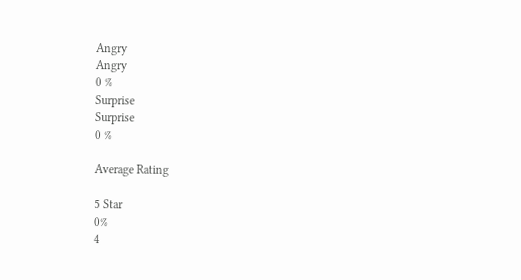Angry
Angry
0 %
Surprise
Surprise
0 %

Average Rating

5 Star
0%
4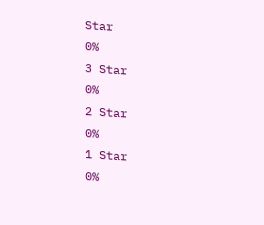Star
0%
3 Star
0%
2 Star
0%
1 Star
0%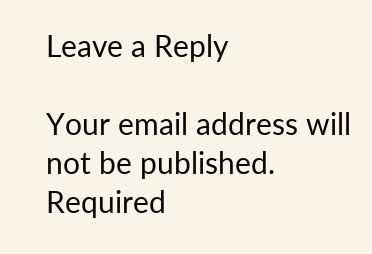Leave a Reply

Your email address will not be published. Required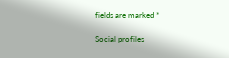fields are marked *

Social profiles